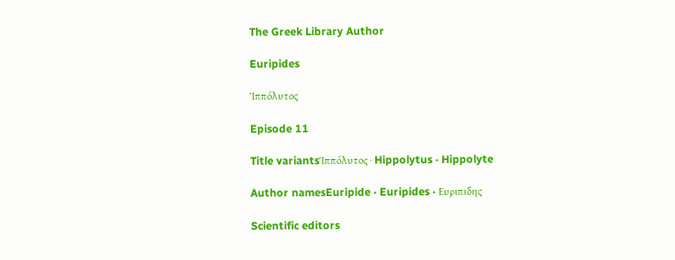The Greek Library Author

Euripides

Ἱππόλυτος

Episode 11

Title variantsἹππόλυτος · Hippolytus · Hippolyte

Author namesEuripide · Euripides · Ευριπιδης

Scientific editors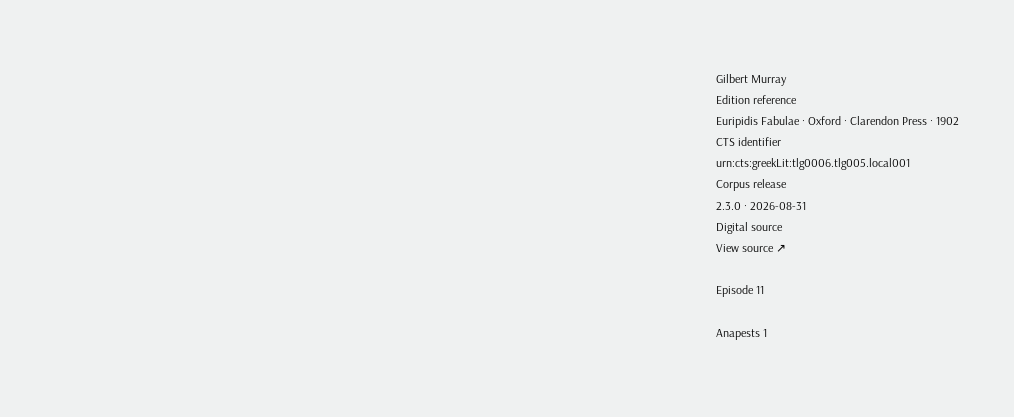Gilbert Murray
Edition reference
Euripidis Fabulae · Oxford · Clarendon Press · 1902
CTS identifier
urn:cts:greekLit:tlg0006.tlg005.local001
Corpus release
2.3.0 · 2026-08-31
Digital source
View source ↗

Episode 11

Anapests 1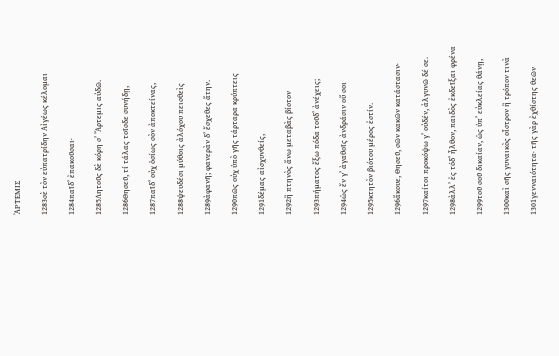ἈΡΤΕΜΙΣ

1283σὲ τὸν εὐπατρίδην Αἰγέως κέλομαι

1284παῖδ’ ἐπακοῦσαι·

1285Λητοῦς δὲ κόρη σ’ Ἄρτεμις αὐδῶ.

1286Θησεῦ, τί τάλας τοῖσδε συνήδῃ,

1287παῖδ’ οὐχ ὁσίως σὸν ἀποκτείνας,

1288ψευδέσι μύθοις ἀλόχου πεισθεὶς

1289ἀφανῆ; φανερὰν δ’ ἔσχεθες ἄτην.

1290πῶς οὐχ ὑπὸ γῆς τάρταρα κρύπτεις

1291δέμας αἰσχυνθείς,

1292ἢ πτηνὸς ἄνω μεταβὰς βίοτον

1293πήματος ἔξω πόδα τοῦδ’ ἀνέχεις;

1294ὡς ἔν γ’ ἀγαθοῖς ἀνδράσιν οὔ σοι

1295κτητὸν βιότου μέρος ἐστίν.

1296ἄκουε, Θησεῦ, σῶν κακῶν κατάστασιν·

1297καίτοι προκόψω γ’ οὐδέν, ἀλγυνῶ δέ σε.

1298ἀλλ’ ἐς τόδ’ ἦλθον, παιδὸς ἐκδεῖξαι φρένα

1299τοῦ σοῦ δικαίαν, ὡς ὑπ’ εὐκλείας θάνῃ,

1300καὶ σῆς γυναικὸς οἶστρον ἢ τρόπον τινὰ

1301γενναιότητα· τῆς γὰρ ἐχθίστης θεῶν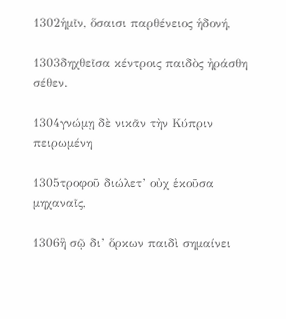1302ἡμῖν, ὅσαισι παρθένειος ἡδονή,

1303δηχθεῖσα κέντροις παιδὸς ἠράσθη σέθεν.

1304γνώμῃ δὲ νικᾶν τὴν Κύπριν πειρωμένη

1305τροφοῦ διώλετ’ οὐχ ἑκοῦσα μηχαναῖς,

1306ἣ σῷ δι’ ὅρκων παιδὶ σημαίνει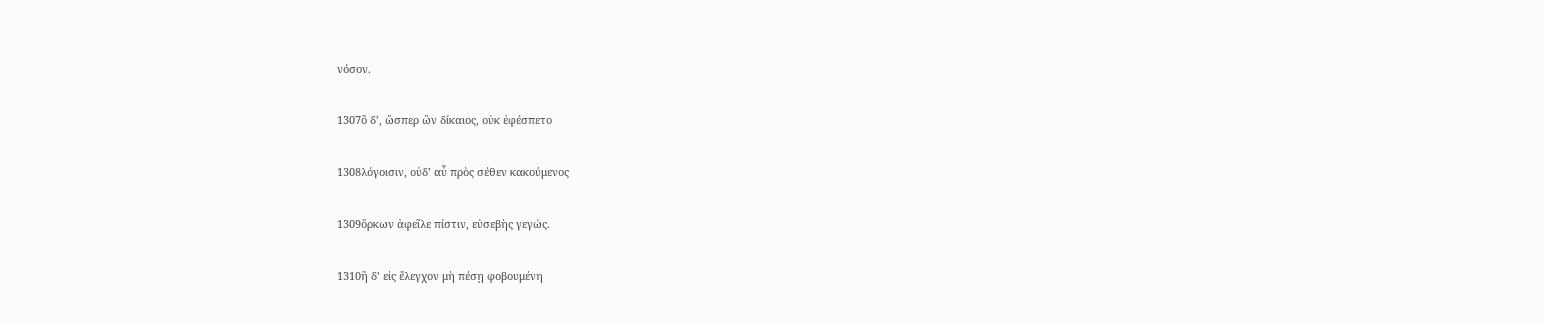νόσον.

1307ὃ δ’, ὥσπερ ὢν δίκαιος, οὐκ ἐφέσπετο

1308λόγοισιν, οὐδ’ αὖ πρὸς σέθεν κακούμενος

1309ὅρκων ἀφεῖλε πίστιν, εὐσεβὴς γεγώς.

1310ἣ δ’ εἰς ἔλεγχον μὴ πέσῃ φοβουμένη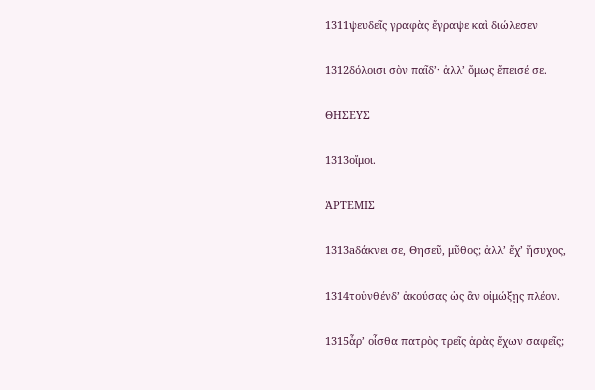1311ψευδεῖς γραφὰς ἔγραψε καὶ διώλεσεν

1312δόλοισι σὸν παῖδ’· ἀλλ’ ὅμως ἔπεισέ σε.

ΘΗΣΕΥΣ

1313οἴμοι.

ἈΡΤΕΜΙΣ

1313aδάκνει σε, Θησεῦ, μῦθος; ἀλλ’ ἔχ’ ἥσυχος,

1314τοὐνθένδ’ ἀκούσας ὡς ἂν οἰμώξῃς πλέον.

1315ἆρ’ οἶσθα πατρὸς τρεῖς ἀρὰς ἔχων σαφεῖς;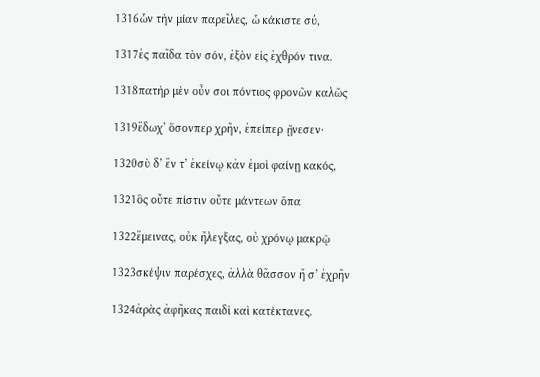1316ὧν τὴν μίαν παρεῖλες, ὦ κάκιστε σύ,

1317ἐς παῖδα τὸν σόν, ἐξὸν εἰς ἐχθρόν τινα.

1318πατὴρ μὲν οὖν σοι πόντιος φρονῶν καλῶς

1319ἔδωχ’ ὅσονπερ χρῆν, ἐπείπερ ᾔνεσεν·

1320σὺ δ’ ἔν τ’ ἐκείνῳ κἀν ἐμοὶ φαίνῃ κακός,

1321ὃς οὔτε πίστιν οὔτε μάντεων ὄπα

1322ἔμεινας, οὐκ ἤλεγξας, οὐ χρόνῳ μακρῷ

1323σκέψιν παρέσχες, ἀλλὰ θᾶσσον ἤ σ’ ἐχρῆν

1324ἀρὰς ἀφῆκας παιδὶ καὶ κατέκτανες.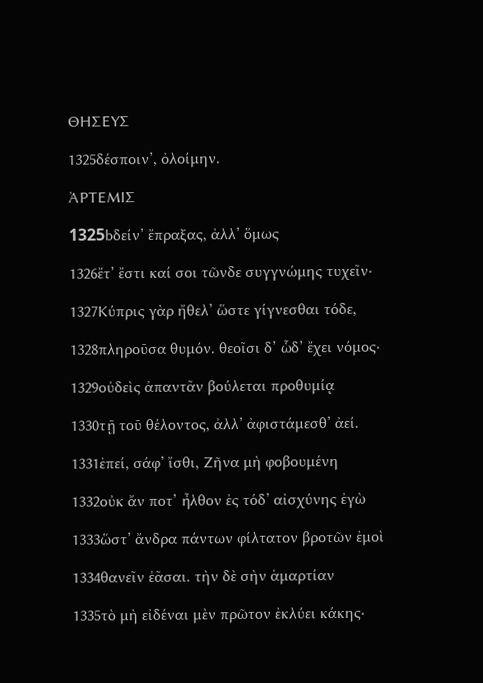ΘΗΣΕΥΣ

1325δέσποιν’, ὀλοίμην.

ἈΡΤΕΜΙΣ

1325bδείν’ ἔπραξας, ἀλλ’ ὅμως

1326ἔτ’ ἔστι καί σοι τῶνδε συγγνώμης τυχεῖν·

1327Κύπρις γὰρ ἤθελ’ ὥστε γίγνεσθαι τόδε,

1328πληροῦσα θυμόν. θεοῖσι δ’ ὧδ’ ἔχει νόμος·

1329οὐδεὶς ἀπαντᾶν βούλεται προθυμίᾳ

1330τῇ τοῦ θέλοντος, ἀλλ’ ἀφιστάμεσθ’ ἀεί.

1331ἐπεί, σάφ’ ἴσθι, Ζῆνα μὴ φοβουμένη

1332οὐκ ἄν ποτ’ ἦλθον ἐς τόδ’ αἰσχύνης ἐγὼ

1333ὥστ’ ἄνδρα πάντων φίλτατον βροτῶν ἐμοὶ

1334θανεῖν ἐᾶσαι. τὴν δὲ σὴν ἁμαρτίαν

1335τὸ μὴ εἰδέναι μὲν πρῶτον ἐκλύει κάκης·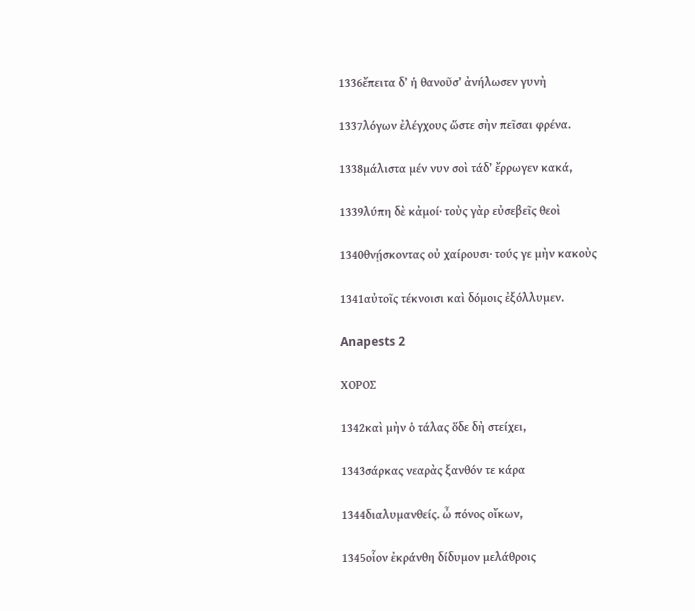1336ἔπειτα δ’ ἡ θανοῦσ’ ἀνήλωσεν γυνὴ

1337λόγων ἐλέγχους ὥστε σὴν πεῖσαι φρένα.

1338μάλιστα μέν νυν σοὶ τάδ’ ἔρρωγεν κακά,

1339λύπη δὲ κἀμοί· τοὺς γὰρ εὐσεβεῖς θεοὶ

1340θνῄσκοντας οὐ χαίρουσι· τούς γε μὴν κακοὺς

1341αὐτοῖς τέκνοισι καὶ δόμοις ἐξόλλυμεν.

Anapests 2

ΧΟΡΟΣ

1342καὶ μὴν ὁ τάλας ὅδε δὴ στείχει,

1343σάρκας νεαρὰς ξανθόν τε κάρα

1344διαλυμανθείς. ὦ πόνος οἴκων,

1345οἷον ἐκράνθη δίδυμον μελάθροις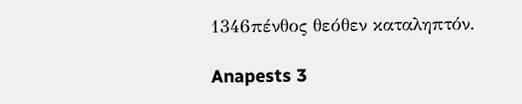1346πένθος θεόθεν καταληπτόν.

Anapests 3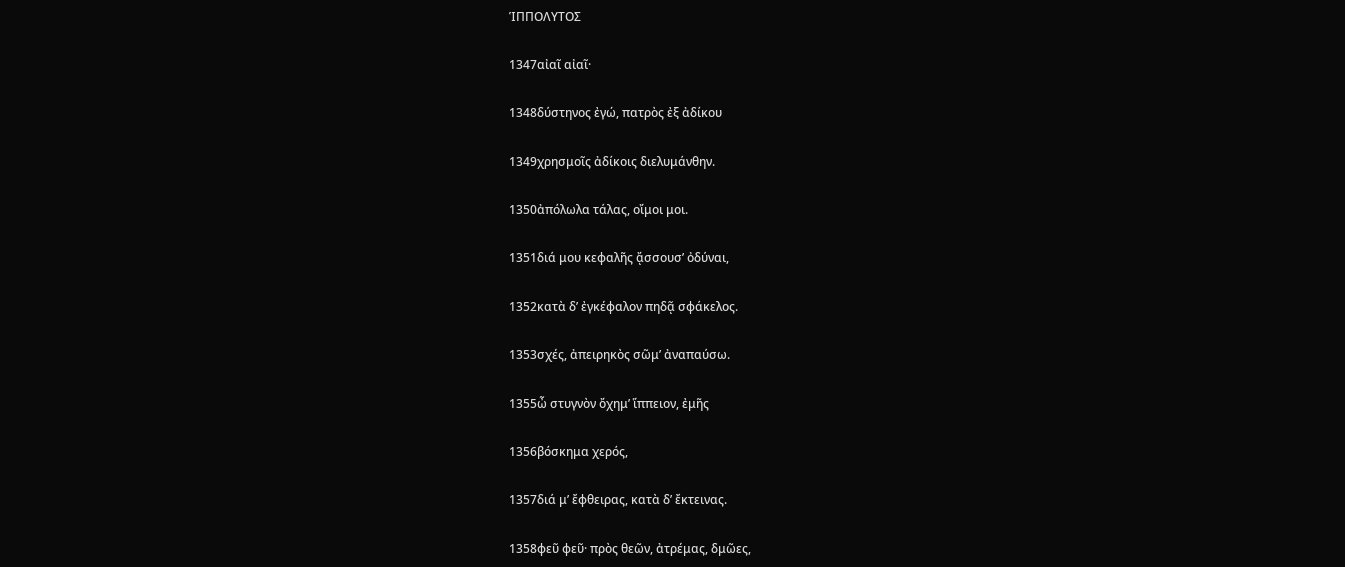ἹΠΠΟΛΥΤΟΣ

1347αἰαῖ αἰαῖ·

1348δύστηνος ἐγώ, πατρὸς ἐξ ἀδίκου

1349χρησμοῖς ἀδίκοις διελυμάνθην.

1350ἀπόλωλα τάλας, οἴμοι μοι.

1351διά μου κεφαλῆς ᾄσσουσ’ ὀδύναι,

1352κατὰ δ’ ἐγκέφαλον πηδᾷ σφάκελος.

1353σχές, ἀπειρηκὸς σῶμ’ ἀναπαύσω.

1355ὦ στυγνὸν ὄχημ’ ἵππειον, ἐμῆς

1356βόσκημα χερός,

1357διά μ’ ἔφθειρας, κατὰ δ’ ἔκτεινας.

1358φεῦ φεῦ· πρὸς θεῶν, ἀτρέμας, δμῶες,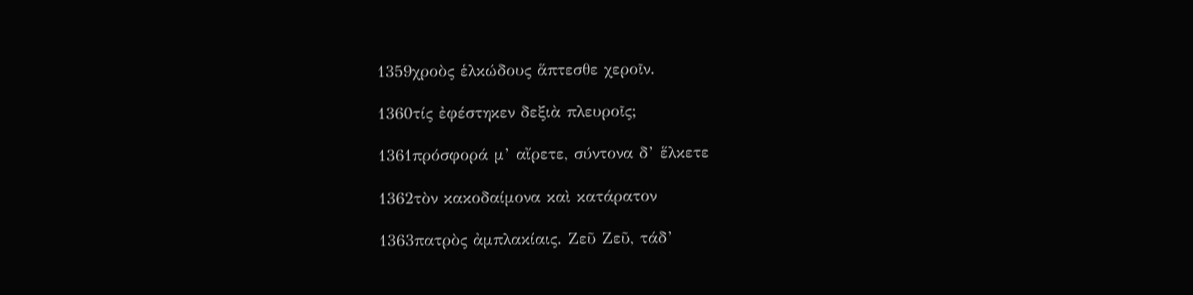1359χροὸς ἑλκώδους ἅπτεσθε χεροῖν.

1360τίς ἐφέστηκεν δεξιὰ πλευροῖς;

1361πρόσφορά μ’ αἴρετε, σύντονα δ’ ἕλκετε

1362τὸν κακοδαίμονα καὶ κατάρατον

1363πατρὸς ἀμπλακίαις. Ζεῦ Ζεῦ, τάδ’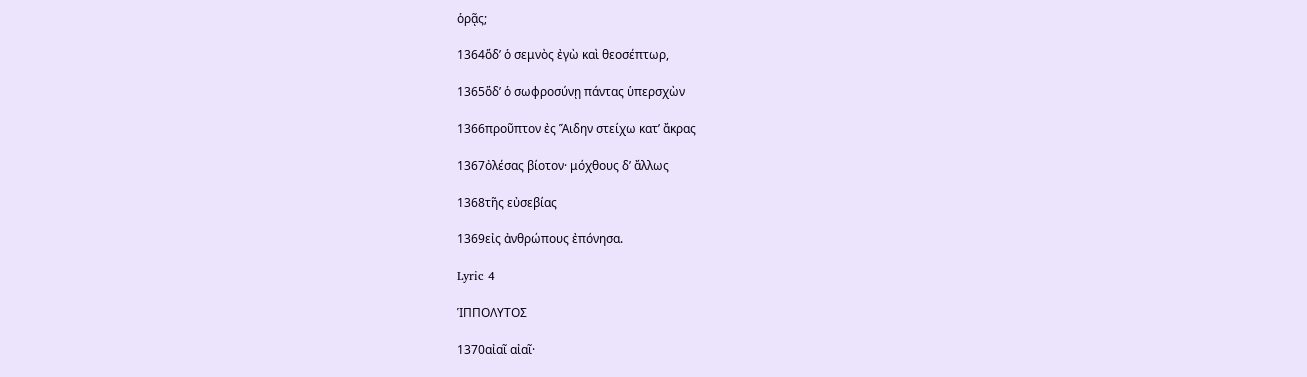ὁρᾷς;

1364ὅδ’ ὁ σεμνὸς ἐγὼ καὶ θεοσέπτωρ,

1365ὅδ’ ὁ σωφροσύνῃ πάντας ὑπερσχὼν

1366προῦπτον ἐς Ἅιδην στείχω κατ’ ἄκρας

1367ὀλέσας βίοτον· μόχθους δ’ ἄλλως

1368τῆς εὐσεβίας

1369εἰς ἀνθρώπους ἐπόνησα.

Lyric 4

ἹΠΠΟΛΥΤΟΣ

1370αἰαῖ αἰαῖ·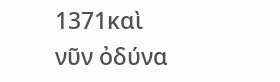1371καὶ νῦν ὀδύνα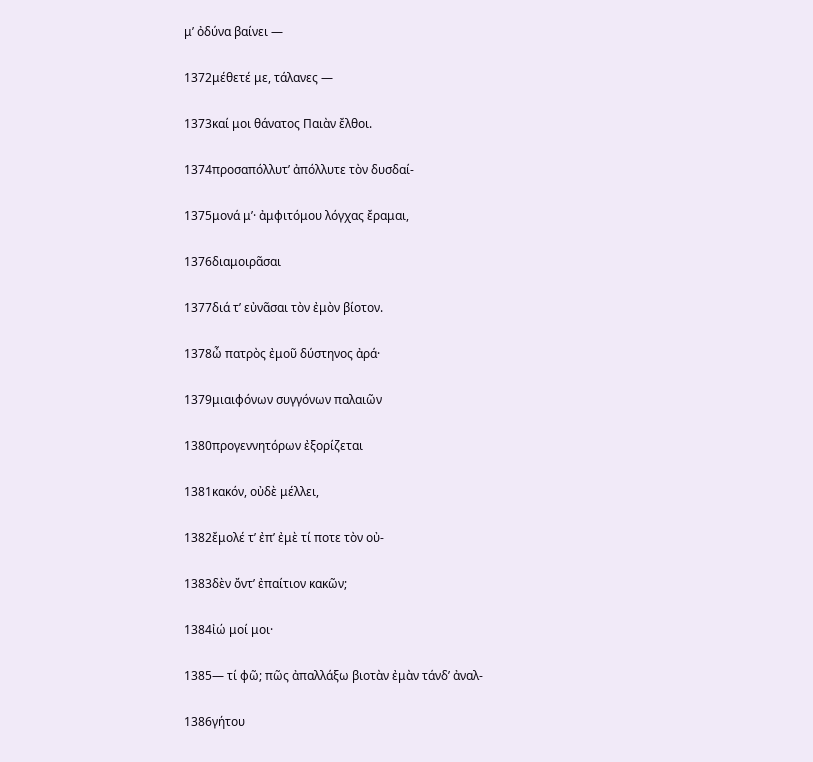μ’ ὀδύνα βαίνει —

1372μέθετέ με, τάλανες —

1373καί μοι θάνατος Παιὰν ἔλθοι.

1374προσαπόλλυτ’ ἀπόλλυτε τὸν δυσδαί-

1375μονά μ’· ἀμφιτόμου λόγχας ἔραμαι,

1376διαμοιρᾶσαι

1377διά τ’ εὐνᾶσαι τὸν ἐμὸν βίοτον.

1378ὦ πατρὸς ἐμοῦ δύστηνος ἀρά·

1379μιαιφόνων συγγόνων παλαιῶν

1380προγεννητόρων ἐξορίζεται

1381κακόν, οὐδὲ μέλλει,

1382ἔμολέ τ’ ἐπ’ ἐμὲ τί ποτε τὸν οὐ-

1383δὲν ὄντ’ ἐπαίτιον κακῶν;

1384ἰώ μοί μοι·

1385— τί φῶ; πῶς ἀπαλλάξω βιοτὰν ἐμὰν τάνδ’ ἀναλ-

1386γήτου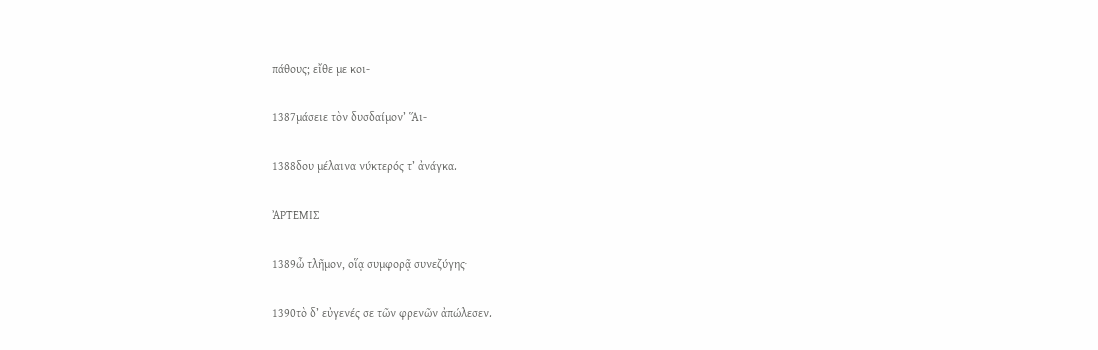πάθους; εἴθε με κοι-

1387μάσειε τὸν δυσδαίμον’ Ἅι-

1388δου μέλαινα νύκτερός τ’ ἀνάγκα.

ἈΡΤΕΜΙΣ

1389ὦ τλῆμον, οἵᾳ συμφορᾷ συνεζύγης·

1390τὸ δ’ εὐγενές σε τῶν φρενῶν ἀπώλεσεν.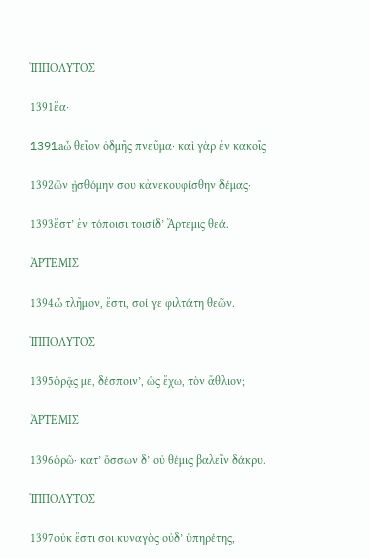ἹΠΠΟΛΥΤΟΣ

1391ἔα·

1391aὦ θεῖον ὀδμῆς πνεῦμα· καὶ γὰρ ἐν κακοῖς

1392ὢν ᾐσθόμην σου κἀνεκουφίσθην δέμας·

1393ἔστ’ ἐν τόποισι τοισίδ’ Ἄρτεμις θεά.

ἈΡΤΕΜΙΣ

1394ὦ τλῆμον, ἔστι, σοί γε φιλτάτη θεῶν.

ἹΠΠΟΛΥΤΟΣ

1395ὁρᾷς με, δέσποιν’, ὡς ἔχω, τὸν ἄθλιον;

ἈΡΤΕΜΙΣ

1396ὁρῶ· κατ’ ὄσσων δ’ οὐ θέμις βαλεῖν δάκρυ.

ἹΠΠΟΛΥΤΟΣ

1397οὐκ ἔστι σοι κυναγὸς οὐδ’ ὑπηρέτης,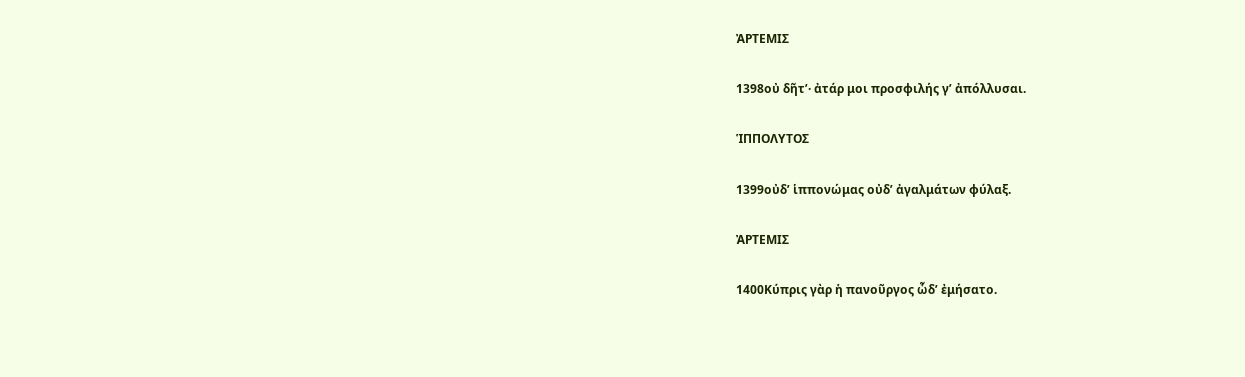ἈΡΤΕΜΙΣ

1398οὐ δῆτ’· ἀτάρ μοι προσφιλής γ’ ἀπόλλυσαι.

ἹΠΠΟΛΥΤΟΣ

1399οὐδ’ ἱππονώμας οὐδ’ ἀγαλμάτων φύλαξ.

ἈΡΤΕΜΙΣ

1400Κύπρις γὰρ ἡ πανοῦργος ὧδ’ ἐμήσατο.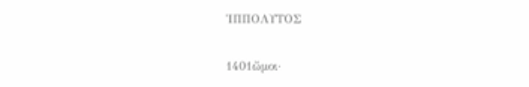ἹΠΠΟΛΥΤΟΣ

1401ὤμοι·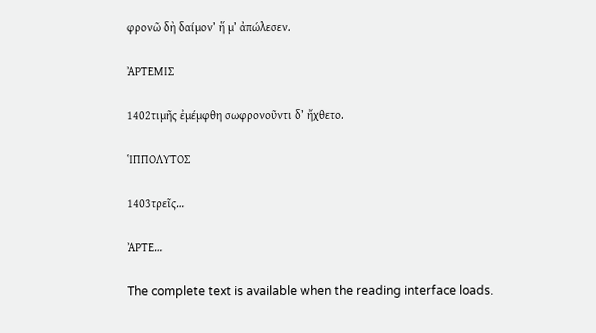φρονῶ δὴ δαίμον’ ἥ μ’ ἀπώλεσεν.

ἈΡΤΕΜΙΣ

1402τιμῆς ἐμέμφθη σωφρονοῦντι δ’ ἤχθετο.

ἹΠΠΟΛΥΤΟΣ

1403τρεῖς…

ἈΡΤΕ…

The complete text is available when the reading interface loads.